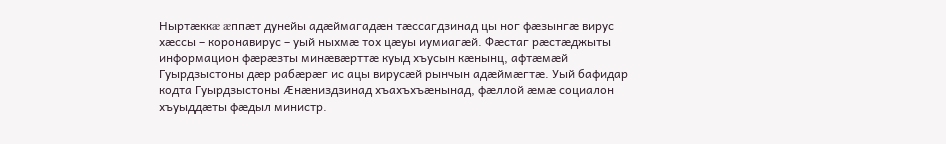Ныртæккæ æппæт дунейы адæймагадæн тæссагдзинад цы ног фæзынгæ вирус хæссы – коронавирус – уый ныхмæ тох цæуы иумиагæй. Фæстаг рæстæджыты информацион фæрæзты минæвæрттæ куыд хъусын кæнынц, афтæмæй Гуырдзыстоны дæр рабæрæг ис ацы вирусæй рынчын адæймæгтæ. Уый бафидар кодта Гуырдзыстоны Æнæниздзинад хъахъхъæнынад, фæллой æмæ социалон хъуыддæты фæдыл министр.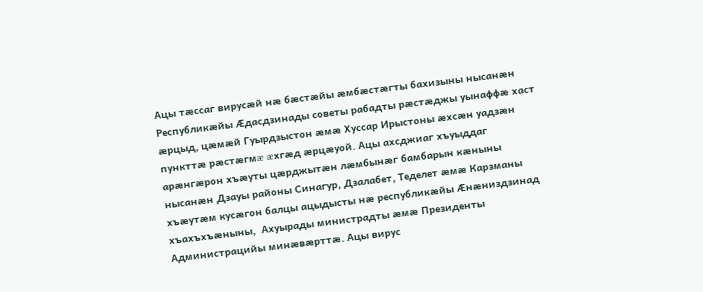Ацы тæссаг вирусæй нæ бæстæйы æмбæстæгты бахизыны нысанæн Республикæйы Æдасдзинады советы рабадты рæстæджы уынаффæ хаст æрцыд, цæмæй Гуырдзыстон æмæ Хуссар Ирыстоны æхсæн уадзæн пункттæ рæстæгмæ æхгæд æрцæуой. Ацы ахсджиаг хъуыддаг арæнгæрон хъæуты цæрджытæн лæмбынæг бамбарын кæныны нысанæн Дзауы районы Синагур, Дзалабет, Теделет æмæ Карзманы хъæутæм кусæгон балцы ацыдысты нæ республикæйы Æнæниздзинад хъахъхъæныны,  Ахуырады министрадты æмæ Президенты Администрацийы минæвæрттæ. Ацы вирус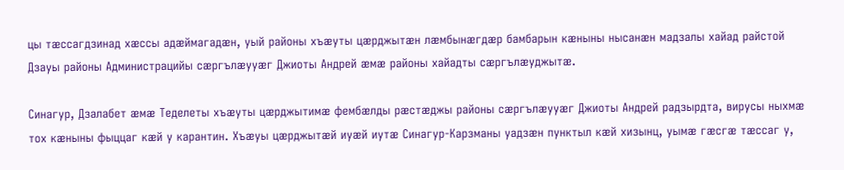цы тæссагдзинад хæссы адæймагадæн, уый районы хъæуты цæрджытæн лæмбынæгдæр бамбарын кæныны нысанæн мадзалы хайад райстой Дзауы районы Администрацийы сæргълæууæг Джиоты Андрей æмæ районы хайадты сæргълæуджытæ.

Синагур, Дзалабет æмæ Теделеты хъæуты цæрджытимæ фембæлды рæстæджы районы сæргълæууæг Джиоты Андрей радзырдта, вирусы ныхмæ тох кæныны фыццаг кæй у карантин. Хъæуы цæрджытæй иуæй иутæ Синагур-Карзманы уадзæн пунктыл кæй хизынц, уымæ гæсгæ тæссаг у,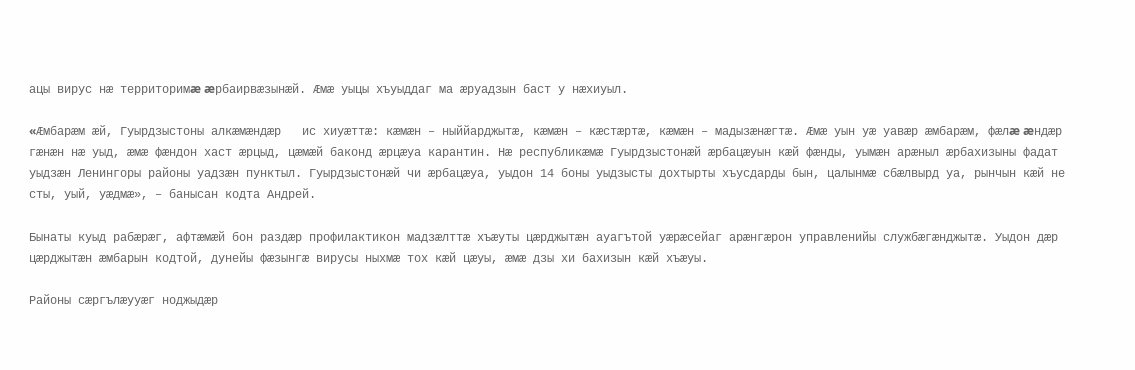ацы вирус нæ территоримæ æрбаирвæзынæй. Æмæ уыцы хъуыддаг ма æруадзын баст у нæхиуыл.

«Æмбарæм æй, Гуырдзыстоны алкæмæндæр   ис хиуæттæ: кæмæн – ныййарджытæ, кæмæн – кæстæртæ, кæмæн – мадызæнæгтæ. Æмæ уын уæ уавæр æмбарæм, фæлæ æндæр гæнæн нæ уыд, æмæ фæндон хаст æрцыд, цæмæй баконд æрцæуа карантин. Нæ республикæмæ Гуырдзыстонæй æрбацæуын кæй фæнды, уымæн арæныл æрбахизыны фадат уыдзæн Ленингоры районы уадзæн пунктыл. Гуырдзыстонæй чи æрбацæуа, уыдон 14 боны уыдзысты дохтырты хъусдарды бын, цалынмæ сбæлвырд уа, рынчын кæй не сты, уый, уæдмæ», – банысан кодта Андрей.

Бынаты куыд рабæрæг, афтæмæй бон раздæр профилактикон мадзæлттæ хъæуты цæрджытæн ауагътой уæрæсейаг арæнгæрон управленийы службæгæнджытæ. Уыдон дæр цæрджытæн æмбарын кодтой, дунейы фæзынгæ вирусы ныхмæ тох кæй цæуы, æмæ дзы хи бахизын кæй хъæуы.

Районы сæргълæууæг ноджыдæр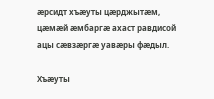æрсидт хъæуты цæрджытæм, цæмæй æмбаргæ ахаст равдисой ацы сæвзæргæ уавæры фæдыл.

Хъæуты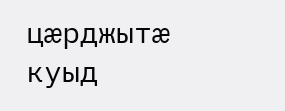цæрджытæ куыд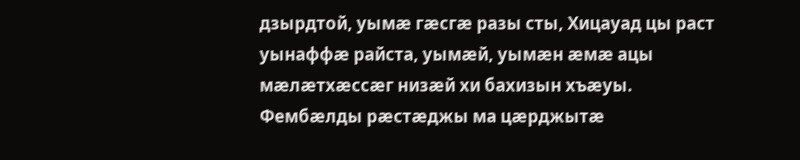дзырдтой, уымæ гæсгæ разы сты, Хицауад цы раст уынаффæ райста, уымæй, уымæн æмæ ацы мæлæтхæссæг низæй хи бахизын хъæуы. Фембæлды рæстæджы ма цæрджытæ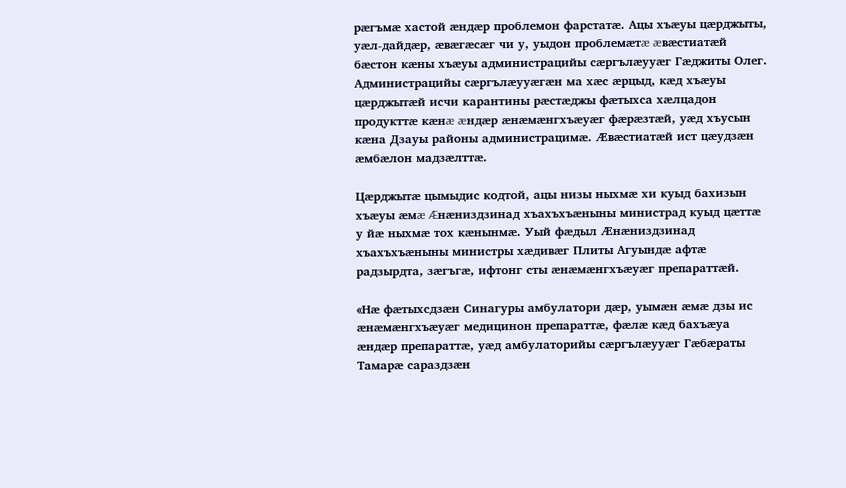рæгъмæ хастой æндæр проблемон фарстатæ. Ацы хъæуы цæрджыты, уæл-дайдæр, æвæгæсæг чи у, уыдон проблемæтæ æвæстиатæй бæстон кæны хъæуы администрацийы сæргълæууæг Гæджиты Олег. Администрацийы сæргълæууæгæн ма хæс æрцыд, кæд хъæуы цæрджытæй исчи карантины рæстæджы фæтыхса хæлцадон продукттæ кæнæ æндæр æнæмæнгхъæуæг фæрæзтæй, уæд хъусын кæна Дзауы районы администрацимæ. Æвæстиатæй ист цæудзæн æмбæлон мадзæлттæ.

Цæрджытæ цымыдис кодтой, ацы низы ныхмæ хи куыд бахизын хъæуы æмæ Æнæниздзинад хъахъхъæныны министрад куыд цæттæ у йæ ныхмæ тох кæнынмæ. Уый фæдыл Æнæниздзинад хъахъхъæныны министры хæдивæг Плиты Агуындæ афтæ радзырдта, зæгъгæ, ифтонг сты æнæмæнгхъæуæг препараттæй.

«Нæ фæтыхсдзæн Синагуры амбулатори дæр, уымæн æмæ дзы ис æнæмæнгхъæуæг медицинон препараттæ, фæлæ кæд бахъæуа æндæр препараттæ, уæд амбулаторийы сæргълæууæг Гæбæраты Тамарæ сараздзæн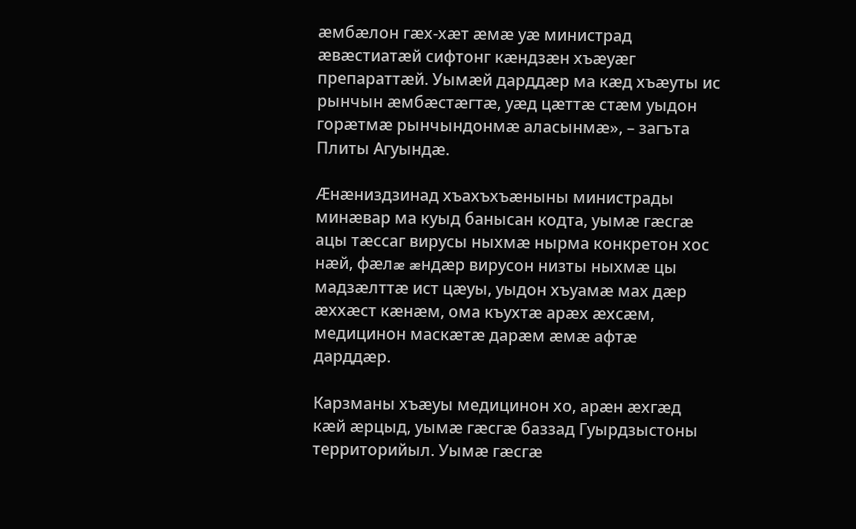æмбæлон гæх-хæт æмæ уæ министрад æвæстиатæй сифтонг кæндзæн хъæуæг препараттæй. Уымæй дарддæр ма кæд хъæуты ис рынчын æмбæстæгтæ, уæд цæттæ стæм уыдон горæтмæ рынчындонмæ аласынмæ», – загъта Плиты Агуындæ.

Æнæниздзинад хъахъхъæныны министрады минæвар ма куыд банысан кодта, уымæ гæсгæ ацы тæссаг вирусы ныхмæ нырма конкретон хос нæй, фæлæ æндæр вирусон низты ныхмæ цы мадзæлттæ ист цæуы, уыдон хъуамæ мах дæр æххæст кæнæм, ома къухтæ арæх æхсæм, медицинон маскæтæ дарæм æмæ афтæ дарддæр.

Карзманы хъæуы медицинон хо, арæн æхгæд кæй æрцыд, уымæ гæсгæ баззад Гуырдзыстоны территорийыл. Уымæ гæсгæ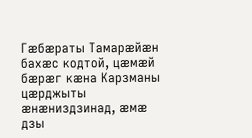Гæбæраты Тамарæйæн бахæс кодтой, цæмæй бæрæг кæна Карзманы цæрджыты æнæниздзинад, æмæ дзы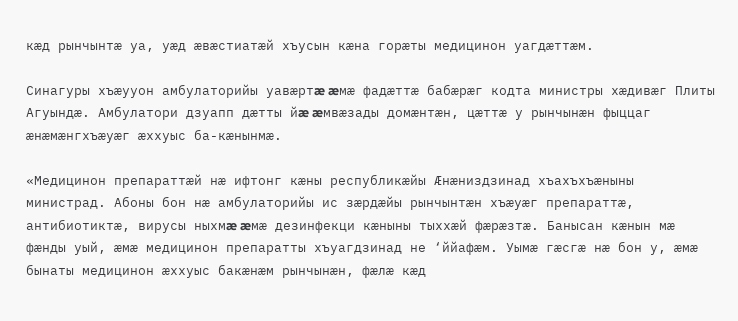кæд рынчынтæ уа, уæд æвæстиатæй хъусын кæна горæты медицинон уагдæттæм.

Синагуры хъæууон амбулаторийы уавæртæ æмæ фадæттæ бабæрæг кодта министры хæдивæг Плиты Агуындæ. Амбулатори дзуапп дæтты йæ æмвæзады домæнтæн, цæттæ у рынчынæн фыццаг æнæмæнгхъæуæг æххуыс ба-кæнынмæ.

«Медицинон препараттæй нæ ифтонг кæны республикæйы Æнæниздзинад хъахъхъæныны министрад. Абоны бон нæ амбулаторийы ис зæрдæйы рынчынтæн хъæуæг препараттæ, антибиотиктæ, вирусы ныхмæ æмæ дезинфекци кæныны тыххæй фæрæзтæ. Банысан кæнын мæ фæнды уый, æмæ медицинон препаратты хъуагдзинад не ‘ййафæм. Уымæ гæсгæ нæ бон у, æмæ бынаты медицинон æххуыс бакæнæм рынчынæн, фæлæ кæд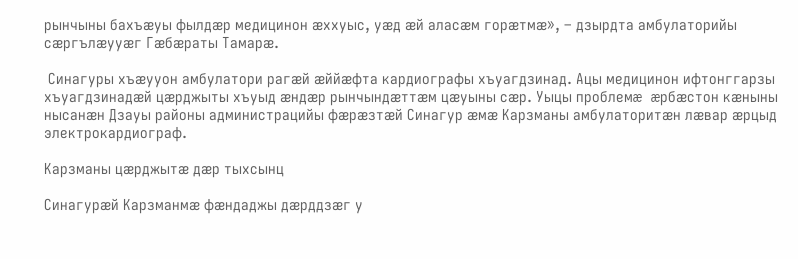рынчыны бахъæуы фылдæр медицинон æххуыс, уæд æй аласæм горæтмæ», – дзырдта амбулаторийы сæргълæууæг Гæбæраты Тамарæ.

 Синагуры хъæууон амбулатори рагæй æййæфта кардиографы хъуагдзинад. Ацы медицинон ифтонггарзы хъуагдзинадæй цæрджыты хъуыд æндæр рынчындæттæм цæуыны сæр. Уыцы проблемæ æрбæстон кæныны нысанæн Дзауы районы администрацийы фæрæзтæй Синагур æмæ Карзманы амбулаторитæн лæвар æрцыд электрокардиограф.

Карзманы цæрджытæ дæр тыхсынц

Синагурæй Карзманмæ фæндаджы дæрддзæг у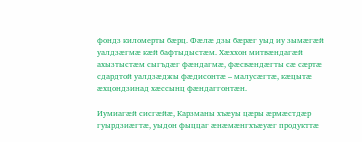фондз киломерты бæрц. Фæлæ дзы бæрæг уыд иу зымæгæй уалдзæгмæ кæй бафтыдыстæм. Хæххон митвæндагæй ахызтыстæм сыгъдæг фæндагмæ, фæсвæндæгты сæ сæртæ сдардтой уалдзæджы фæдисонтæ – малусæгтæ, кæцытæ æхцондзинад хæссынц фæндаггонтæн.

Иумиагæй сисгæйæ, Карзманы хъæуы цæры æрмæстдæр гуырдзиæгтæ, уыдон фыццаг æнæмæнгхъæуæг продукттæ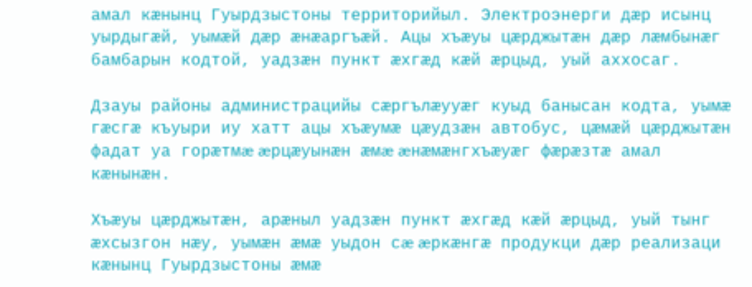амал кæнынц Гуырдзыстоны территорийыл. Электроэнерги дæр исынц уырдыгæй, уымæй дæр æнæаргъæй. Ацы хъæуы цæрджытæн дæр лæмбынæг бамбарын кодтой, уадзæн пункт æхгæд кæй æрцыд, уый аххосаг.

Дзауы районы администрацийы сæргълæууæг куыд банысан кодта, уымæ гæсгæ къуыри иу хатт ацы хъæумæ цæудзæн автобус, цæмæй цæрджытæн фадат уа горæтмæ æрцæуынæн æмæ æнæмæнгхъæуæг фæрæзтæ амал кæнынæн.

Хъæуы цæрджытæн, арæныл уадзæн пункт æхгæд кæй æрцыд, уый тынг æхсызгон нæу, уымæн æмæ уыдон сæ æркæнгæ продукци дæр реализаци кæнынц Гуырдзыстоны æмæ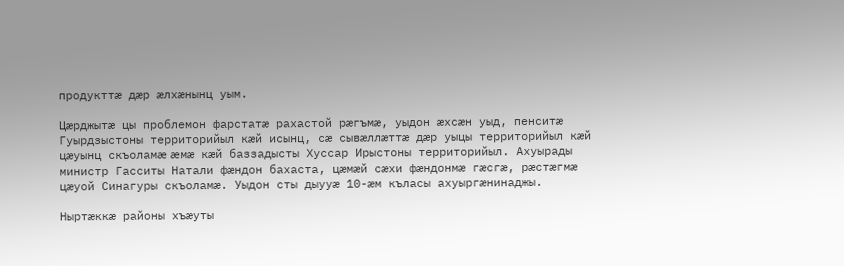продукттæ дæр æлхæнынц уым.

Цæрджытæ цы проблемон фарстатæ рахастой рæгъмæ, уыдон æхсæн уыд, пенситæ Гуырдзыстоны территорийыл кæй исынц, сæ сывæллæттæ дæр уыцы территорийыл кæй цæуынц скъоламæ æмæ кæй баззадысты Хуссар Ирыстоны территорийыл. Ахуырады министр Гасситы Натали фæндон бахаста, цæмæй сæхи фæндонмæ гæсгæ, рæстæгмæ цæуой Синагуры скъоламæ. Уыдон сты дыууæ 10-æм къласы ахуыргæнинаджы.

Ныртæккæ районы хъæуты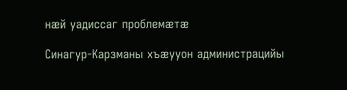нæй уадиссаг проблемæтæ

Синагур-Карзманы хъæууон администрацийы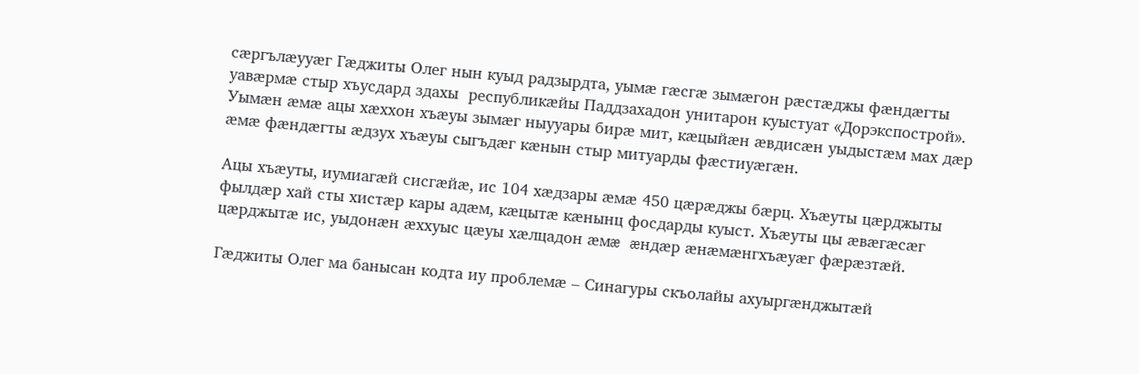сæргълæууæг Гæджиты Олег нын куыд радзырдта, уымæ гæсгæ зымæгон рæстæджы фæндæгты уавæрмæ стыр хъусдард здахы  республикæйы Паддзахадон унитарон куыстуат «Дорэкспострой». Уымæн æмæ ацы хæххон хъæуы зымæг ныууары бирæ мит, кæцыйæн æвдисæн уыдыстæм мах дæр æмæ фæндæгты æдзух хъæуы сыгъдæг кæнын стыр митуарды фæстиуæгæн.

Ацы хъæуты, иумиагæй сисгæйæ, ис 104 хæдзары æмæ 450 цæрæджы бæрц. Хъæуты цæрджыты фылдæр хай сты хистæр кары адæм, кæцытæ кæнынц фосдарды куыст. Хъæуты цы æвæгæсæг цæрджытæ ис, уыдонæн æххуыс цæуы хæлцадон æмæ æндæр æнæмæнгхъæуæг фæрæзтæй.

Гæджиты Олег ма банысан кодта иу проблемæ – Синагуры скъолайы ахуыргæнджытæй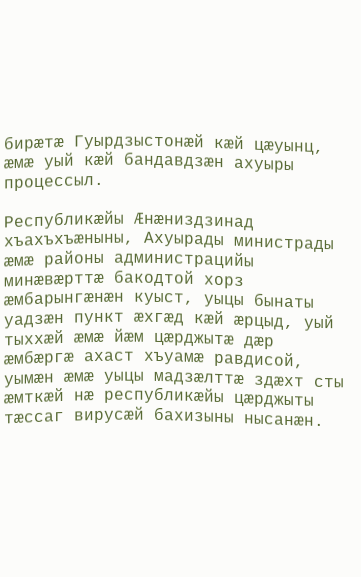бирæтæ Гуырдзыстонæй кæй цæуынц, æмæ уый кæй бандавдзæн ахуыры процессыл.

Республикæйы Æнæниздзинад хъахъхъæныны, Ахуырады министрады æмæ районы администрацийы минæвæрттæ бакодтой хорз æмбарынгæнæн куыст, уыцы бынаты уадзæн пункт æхгæд кæй æрцыд, уый тыххæй æмæ йæм цæрджытæ дæр æмбæргæ ахаст хъуамæ равдисой, уымæн æмæ уыцы мадзæлттæ здæхт сты æмткæй нæ республикæйы цæрджыты тæссаг вирусæй бахизыны нысанæн.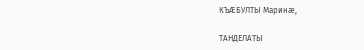КЪÆБУЛТЫ Маринæ,

ТАНДЕЛАТЫ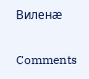Виленæ

Comments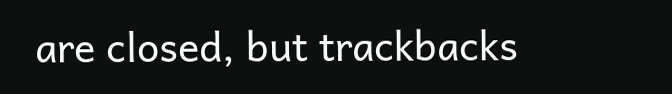are closed, but trackbacks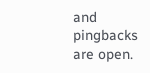and pingbacks are open.